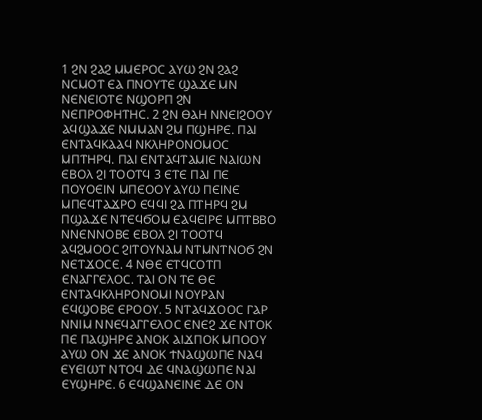1 ϨⲚ ϨⲀϨ ⲘⲘⲈⲢⲞⲤ ⲀⲨⲰ ϨⲚ ϨⲀϨ ⲚⲤⲘⲞⲦ ⲈⲀ ⲠⲚⲞⲨⲦⲈ ϢⲀϪⲈ ⲘⲚ ⲚⲈⲚⲈⲒⲞⲦⲈ ⲚϢⲞⲢⲠ ϨⲚ ⲚⲈⲠⲢⲞⲪⲎⲦⲎⲤ. 2 ϨⲚ ⲐⲀⲎ ⲚⲚⲈⲒϨⲞⲞⲨ ⲀϤϢⲀϪⲈ ⲚⲘⲘⲀⲚ ϨⲘ ⲠϢⲎⲢⲈ. ⲠⲀⲒ ⲈⲚⲦⲀϤⲔⲀⲀϤ ⲚⲔⲖⲎⲢⲞⲚⲞⲘⲞⲤ ⲘⲠⲦⲎⲢϤ. ⲠⲀⲒ ⲈⲚⲦⲀϤⲦⲀⲘⲒⲈ ⲚⲀⲒⲰⲚ ⲈⲂⲞⲖ ϨⲒ ⲦⲞⲞⲦϤ 3 ⲈⲦⲈ ⲠⲀⲒ ⲠⲈ ⲠⲞⲨⲞⲈⲒⲚ ⲘⲠⲈⲞⲞⲨ ⲀⲨⲰ ⲠⲈⲒⲚⲈ ⲘⲠⲈϤⲦⲀϪⲢⲞ ⲈϤϤⲒ ϨⲀ ⲠⲦⲎⲢϤ ϨⲘ ⲠϢⲀϪⲈ ⲚⲦⲈϤϬⲞⲘ ⲈⲀϤⲈⲒⲢⲈ ⲘⲠⲦⲂⲂⲞ ⲚⲚⲈⲚⲚⲞⲂⲈ ⲈⲂⲞⲖ ϨⲒ ⲦⲞⲞⲦϤ ⲀϤϨⲘⲞⲞⲤ ϨⲒⲦⲞⲨⲚⲀⲘ ⲚⲦⲘⲚⲦⲚⲞϬ ϨⲚ ⲚⲈⲦϪⲞⲤⲈ. 4 ⲚⲐⲈ ⲈⲦϤⲤⲞⲦⲠ ⲈⲚⲀⲄⲄⲈⲖⲞⲤ. ⲦⲀⲒ ⲞⲚ ⲦⲈ ⲐⲈ ⲈⲚⲦⲀϤⲔⲖⲎⲢⲞⲚⲞⲘⲒ ⲚⲞⲨⲢⲀⲚ ⲈϤϢⲞⲂⲈ ⲈⲢⲞⲞⲨ. 5 ⲚⲦⲀϤϪⲞⲞⲤ ⲄⲀⲢ ⲚⲚⲒⲘ ⲚⲚⲈϤⲀⲄⲄⲈⲖⲞⲤ ⲈⲚⲈϨ ϪⲈ ⲚⲦⲞⲔ ⲠⲈ ⲠⲀϢⲎⲢⲈ ⲀⲚⲞⲔ ⲀⲒϪⲠⲞⲔ ⲘⲠⲞⲞⲨ ⲀⲨⲰ ⲞⲚ ϪⲈ ⲀⲚⲞⲔ ϮⲚⲀϢⲰⲠⲈ ⲚⲀϤ ⲈⲨⲈⲒⲰⲦ ⲚⲦⲞϤ ⲆⲈ ϤⲚⲀϢⲰⲠⲈ ⲚⲀⲒ ⲈⲨϢⲎⲢⲈ. 6 ⲈϤϢⲀⲚⲈⲒⲚⲈ ⲆⲈ ⲞⲚ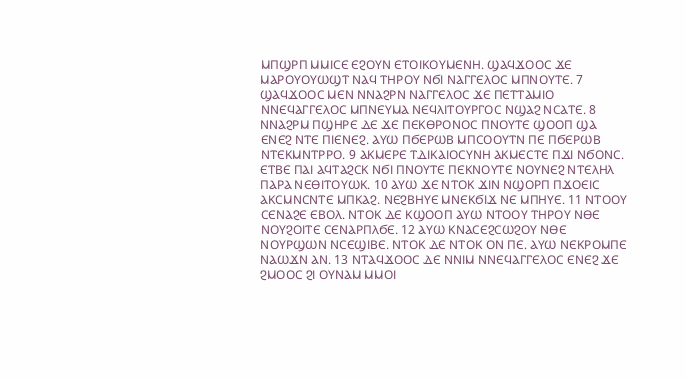ⲘⲠϢⲢⲠ ⲘⲘⲒⲤⲈ ⲈϨⲞⲨⲚ ⲈⲦⲞⲒⲔⲞⲨⲘⲈⲚⲎ. ϢⲀϤϪⲞⲞⲤ ϪⲈ ⲘⲀⲢⲞⲨⲞⲨⲰϢⲦ ⲚⲀϤ ⲦⲎⲢⲞⲨ ⲚϬⲒ ⲚⲀⲄⲄⲈⲖⲞⲤ ⲘⲠⲚⲞⲨⲦⲈ. 7 ϢⲀϤϪⲞⲞⲤ ⲘⲈⲚ ⲚⲚⲀϨⲢⲚ ⲚⲀⲄⲄⲈⲖⲞⲤ ϪⲈ ⲠⲈⲦⲦⲀⲘⲒⲞ ⲚⲚⲈϤⲀⲄⲄⲈⲖⲞⲤ ⲘⲠⲚⲈⲨⲘⲀ ⲚⲈϤⲖⲒⲦⲞⲨⲢⲄⲞⲤ ⲚϢⲀϨ ⲚⲤⲀⲦⲈ. 8 ⲚⲚⲀϨⲢⲘ ⲠϢⲎⲢⲈ ⲆⲈ ϪⲈ ⲠⲈⲔⲐⲢⲞⲚⲞⲤ ⲠⲚⲞⲨⲦⲈ ϢⲞⲞⲠ ϢⲀ ⲈⲚⲈϨ ⲚⲦⲈ ⲠⲒⲈⲚⲈϨ. ⲀⲨⲰ ⲠϬⲈⲢⲰⲂ ⲘⲠⲤⲞⲞⲨⲦⲚ ⲠⲈ ⲠϬⲈⲢⲰⲂ ⲚⲦⲈⲔⲘⲚⲦⲢⲢⲞ. 9 ⲀⲔⲘⲈⲢⲈ ⲦⲆⲒⲔⲀⲒⲞⲤⲨⲚⲎ ⲀⲔⲘⲈⲤⲦⲈ ⲠϪⲒ ⲚϬⲞⲚⲤ. ⲈⲦⲂⲈ ⲠⲀⲒ ⲀϤⲦⲀϨⲤⲔ ⲚϬⲒ ⲠⲚⲞⲨⲦⲈ ⲠⲈⲔⲚⲞⲨⲦⲈ ⲚⲞⲨⲚⲈϨ ⲚⲦⲈⲖⲎⲖ ⲠⲀⲢⲀ ⲚⲈⲐⲒⲦⲞⲨⲰⲔ. 10 ⲀⲨⲰ ϪⲈ ⲚⲦⲞⲔ ϪⲒⲚ ⲚϢⲞⲢⲠ ⲠϪⲞⲈⲒⲤ ⲀⲔⲤⲘⲚⲤⲚⲦⲈ ⲘⲠⲔⲀϨ. ⲚⲈϨⲂⲎⲨⲈ ⲘⲚⲈⲔϬⲒϪ ⲚⲈ ⲘⲠⲎⲨⲈ. 11 ⲚⲦⲞⲞⲨ ⲤⲈⲚⲀϨⲈ ⲈⲂⲞⲖ. ⲚⲦⲞⲔ ⲆⲈ ⲔϢⲞⲞⲠ ⲀⲨⲰ ⲚⲦⲞⲞⲨ ⲦⲎⲢⲞⲨ ⲚⲐⲈ ⲚⲞⲨϨⲞⲒⲦⲈ ⲤⲈⲚⲀⲢⲠⲖϬⲈ. 12 ⲀⲨⲰ ⲔⲚⲀⲤⲈϨⲤⲰϨⲞⲨ ⲚⲐⲈ ⲚⲞⲨⲢϢⲰⲚ ⲚⲤⲈϢⲒⲂⲈ. ⲚⲦⲞⲔ ⲆⲈ ⲚⲦⲞⲔ ⲞⲚ ⲠⲈ. ⲀⲨⲰ ⲚⲈⲔⲢⲞⲘⲠⲈ ⲚⲀⲰϪⲚ ⲀⲚ. 13 ⲚⲦⲀϤϪⲞⲞⲤ ⲆⲈ ⲚⲚⲒⲘ ⲚⲚⲈϤⲀⲄⲄⲈⲖⲞⲤ ⲈⲚⲈϨ ϪⲈ ϨⲘⲞⲞⲤ ϨⲒ ⲞⲨⲚⲀⲘ ⲘⲘⲞⲒ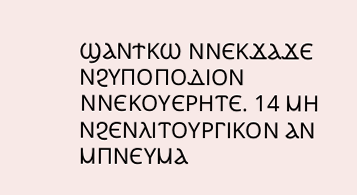ϢⲀⲚϮⲔⲰ ⲚⲚⲈⲔϪⲀϪⲈ ⲚϨⲨⲠⲞⲠⲞⲆⲒⲞⲚ ⲚⲚⲈⲔⲞⲨⲈⲢⲎⲦⲈ. 14 ⲘⲎ ⲚϨⲈⲚⲖⲒⲦⲞⲨⲢⲄⲒⲔⲞⲚ ⲀⲚ ⲘⲠⲚⲈⲨⲘⲀ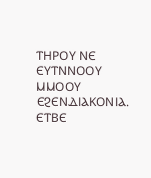ⲦⲎⲢⲞⲨ ⲚⲈ ⲈⲨⲦⲚⲚⲞⲞⲨ ⲘⲘⲞⲞⲨ ⲈϨⲈⲚⲆⲒⲀⲔⲞⲚⲒⲀ. ⲈⲦⲂⲈ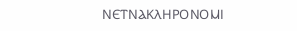ⲚⲈⲦⲚⲀⲔⲖⲎⲢⲞⲚⲞⲘⲒ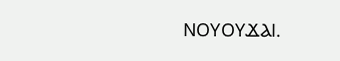ⲚⲞⲨⲞⲨϪⲀⲒ.